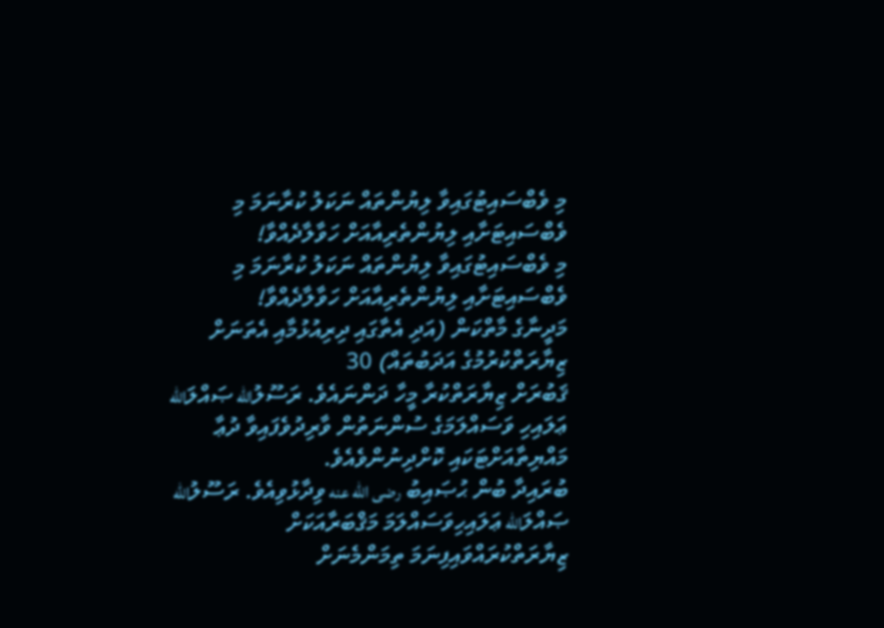މި ވެބްސައިޓުގައިވާ ލިޔުންތައް ނަކަލު ކުރާނަމަ މި ވެބްސައިޓަށާއި ލިޔުންތެރިއާއަށް ހަވާލާދެއްވާ!
މި ވެބްސައިޓުގައިވާ ލިޔުންތައް ނަކަލު ކުރާނަމަ މި ވެބްސައިޓަށާއި ލިޔުންތެރިއާއަށް ހަވާލާދެއްވާ!
މަދީނާގެ މާތްކަން (އަދި އެތާގައި ދިރިއުޅުމާއި އެތަނަށް ޒިޔާރަތްކުރުމުގެ އަދަބުތައް) 30
ޤަބުރަށް ޒިޔާރަތްކުރާ މީހާ ދަންނައެވެ. ރަސޫލުالله ޞައްލަالله ޢަލައިހި ވަސައްލަމަގެ ސުންނަތުން ވާރިދުވެފައިވާ ދުޢާ މައްޔިތާއަށްޓަކައި ކޮށްދިނުންވެއެވެ.
ބުރައިދާ ބުން ޙުޞައިބު رضى الله عنه ވިދާޅުވިއެވެ. ރަސޫލުالله ޞައްލަالله ޢަލައިހިވަސައްލަމަ މަޤްބަރާއަކަށް ޒިޔާރަތްކުރައްވައިފިނަމަ ތިމަންމެނަށް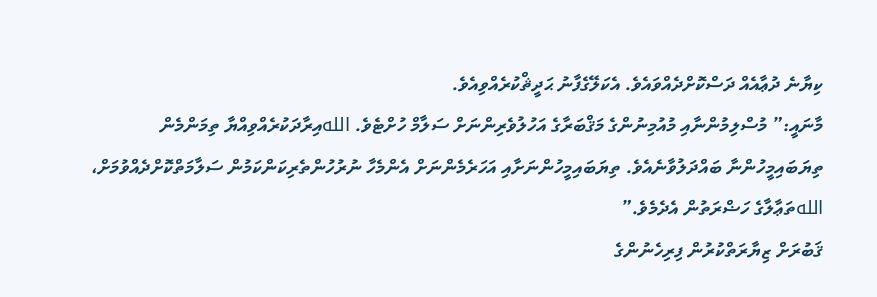ކިޔާނެ ދުޢާއެއް ދަސްކޮށްދެއްވައެވެ. އެކަލޭގެފާނު ޙަދީޘްކުރެއްވިއެވެ.
މާނައީ:” މުސްލިމުންނާއި މުއުމިނުންގެ މަޤްބަރާގެ އަހުލުވެރިންނަށް ސަލާމް ހުށްޓެވެ. اللهއިރާދަކުރެއްވިއްޔާ ތިމަންމެން ތިޔަބައިމީހުންނާ ބައްދަލުވާނެއެވެ. ތިޔަބައިމީހުންނަށާއި އަހަރެމެންނަށް އެންމެހާ ނުރުހުންތެރިކަންކަމުން ސަލާމަތްކޮށްދެއްވުމަށް، اللهތަޢާލާގެ ހަޟްރަތުން އެދެމެވެ.”
ޤަބުރަށް ޒިޔާރަތްކުރުން ފިރިހެނުންގެ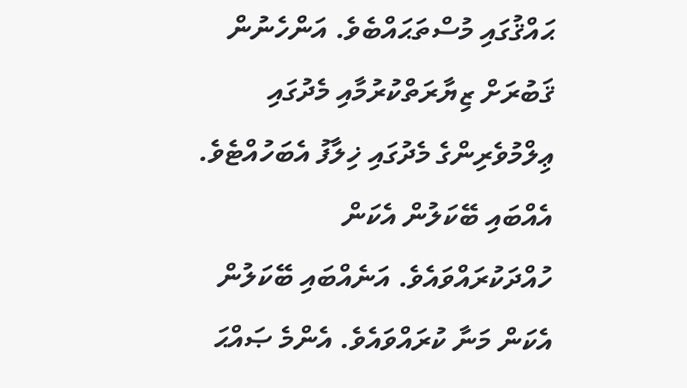ޙައްޤުގައި މުސްތަޙައްބެވެ. އަންހެނުން ޤަބުރަށް ޒިޔާރަތްކުރުމާއި މެދުގައި ޢިލްމުވެރިންގެ މެދުގައި ޚިލާފު އެބަހުއްޓެވެ. އެއްބައި ބޭކަލުން އެކަން ހުއްދަކުރައްވައެވެ. އަނެއްބައި ބޭކަލުން އެކަން މަނާ ކުރައްވައެވެ. އެންމެ ޞައްޙަ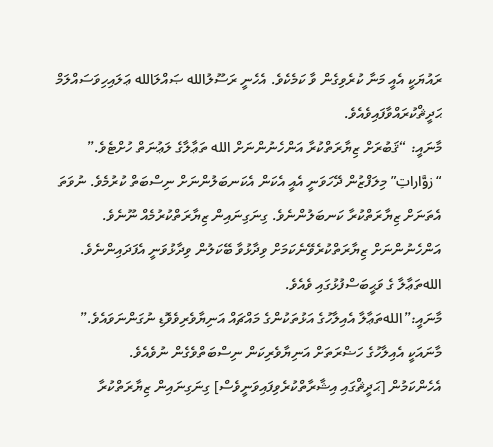ރައުޔަކީ އެއީ މަނާ ކުރެވިގެން ވާ ކަމެކެވެ. އެހެނީ ރަސޫލުالله ޞައްލަالله ޢަލައިހިވަސައްލަމް ޙަދީޘްކުރައްވާފައިވެއެވެ.
މާނައީ: “ޤަބުރަށް ޒިޔާރަތްކުރާ އަންހެނުންނަށް الله ތަޢާލާގެ ލަޢުނަތް ހުށްޓެވެ.”
“زوَّاراتِ” މިލަފްޒުން ދޭހަވަނީ އެއީ އެކަން އެކަނބަލުންނަށް ނިސްބަތް ކުރުމެވެ. ނުވަތަ އެތަނަށް ޒިޔާރަތްކުރާ ކަނބަލުންނެވެ. ގިނަގިނައިން ޒިޔާރަތްކުރުމެއް ނޫނެވެ. އަންހެނުންނަށް ޒިޔާރަތްކުރެވޭނެކަމަށް ވިދާޅުވާ ބޭކަލުން ވިދާޅުވަނީ އެފަދައިންނެވެ. اللهތަޢާލާ ގެ ވަޙީބަސްފުޅުގައި ވެއެވެ.
މާނައީ:”اللهތަޢާލާ އެއިލާހުގެ އަޅުތަކުންގެ މައްޗައް އަނިޔާވެރިވެވޮޑި ނުގަންނަވައެވެ.”
މާނައަކީ އެއިލާހުގެ ހަޟްރަތަށް އަނިޔާވެރިކަން ނިސްބަތްވެގެން ނުވެއެވެ.
އެހެންކަމުން [ޙަދީޘްގައި އިޝާރާތްކުރެވިފައިވަނީވެސް] ގިނަގިނައިން ޒިޔާރަތްކުރާ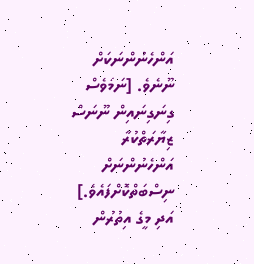އަންހެނުންނަކަށް ނޫނެވެ. [ނަމަވެސް ގިނަގިނައިން ނޫނަސް ޒިޔާރަތްކުރާ އަންހެނުންނަށް ނިސްބަތްކޮށްފައެވެ.] އަދި މީގެ އިތުރުން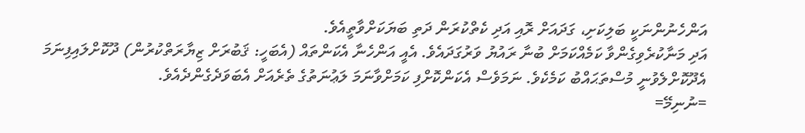އަންހެނުންނަކީ ބަލިކަށި، ގަދައަށް ރޮއި އަދި ކެތްކުރަން ދަތި ބަޔަކަށްވާތީއެވެ.
އަދި މަނާކުރެވިގެންވާ ކަމެއްކަމަށް ބުނާ ރައުޔު ވަރުގަދައެވެ. އެއީ އަންހެނާ އެކަންތައް (އެބަހީ: ޤަބުރަށް ޒިޔާރަތްކުރުން) ދޫކޮށްލައިފިނަމަ އެދޫކޮށްލެވުނީ މުސްތަޙައްބު ކަމެކެވެ. ނަމަވެސް އެކަންކޮށްފި ކަމަށްވާނަމަ ލަޢުނަތުގެ ތެރެއަށް އެބަވަދެގެންދެއެވެ.
=ނުނިމޭ=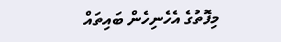މިފޮތުގެ އެހެނިހެން ބައިތައް